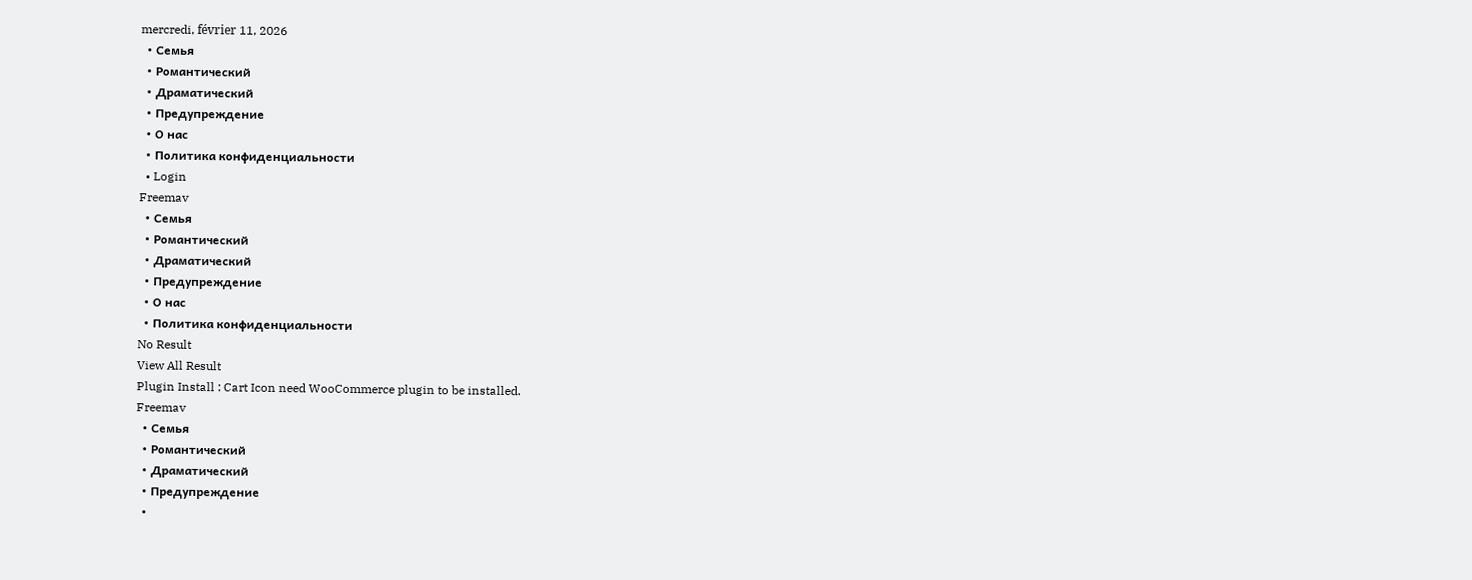mercredi, février 11, 2026
  • Семья
  • Романтический
  • Драматический
  • Предупреждение
  • О нас
  • Политика конфиденциальности
  • Login
Freemav
  • Семья
  • Романтический
  • Драматический
  • Предупреждение
  • О нас
  • Политика конфиденциальности
No Result
View All Result
Plugin Install : Cart Icon need WooCommerce plugin to be installed.
Freemav
  • Семья
  • Романтический
  • Драматический
  • Предупреждение
  •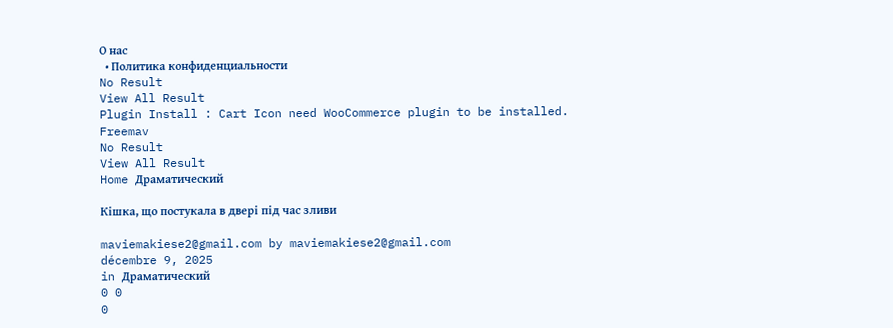О нас
  • Политика конфиденциальности
No Result
View All Result
Plugin Install : Cart Icon need WooCommerce plugin to be installed.
Freemav
No Result
View All Result
Home Драматический

Кішка, що постукала в двері під час зливи

maviemakiese2@gmail.com by maviemakiese2@gmail.com
décembre 9, 2025
in Драматический
0 0
0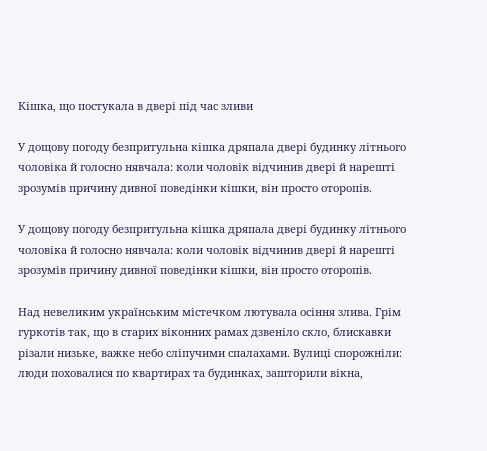Кішка, що постукала в двері під час зливи

У дощову погоду безпритульна кішка дряпала двері будинку літнього чоловіка й голосно нявчала: коли чоловік відчинив двері й нарешті зрозумів причину дивної поведінки кішки, він просто оторопів.

У дощову погоду безпритульна кішка дряпала двері будинку літнього чоловіка й голосно нявчала: коли чоловік відчинив двері й нарешті зрозумів причину дивної поведінки кішки, він просто оторопів.

Над невеликим українським містечком лютувала осіння злива. Грім гуркотів так, що в старих віконних рамах дзвеніло скло, блискавки різали низьке, важке небо сліпучими спалахами. Вулиці спорожніли: люди поховалися по квартирах та будинках, зашторили вікна,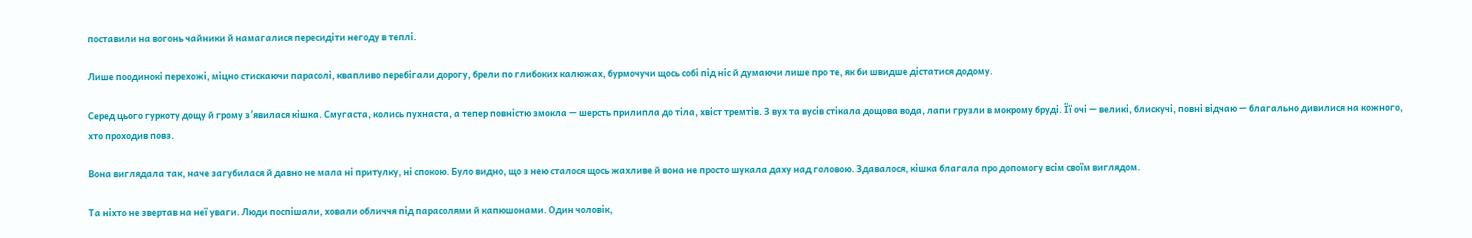поставили на вогонь чайники й намагалися пересидіти негоду в теплі.

Лише поодинокі перехожі, міцно стискаючи парасолі, квапливо перебігали дорогу, брели по глибоких калюжах, бурмочучи щось собі під ніс й думаючи лише про те, як би швидше дістатися додому.

Серед цього гуркоту дощу й грому з’явилася кішка. Смугаста, колись пухнаста, а тепер повністю змокла — шерсть прилипла до тіла, хвіст тремтів. З вух та вусів стікала дощова вода, лапи грузли в мокрому бруді. Її очі — великі, блискучі, повні відчаю — благально дивилися на кожного, хто проходив повз.

Вона виглядала так, наче загубилася й давно не мала ні притулку, ні спокою. Було видно, що з нею сталося щось жахливе й вона не просто шукала даху над головою. Здавалося, кішка благала про допомогу всім своїм виглядом.

Та ніхто не звертав на неї уваги. Люди поспішали, ховали обличчя під парасолями й капюшонами. Один чоловік,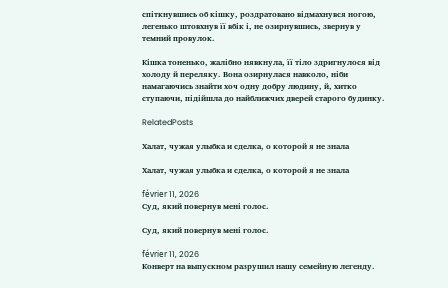спіткнувшись об кішку, роздратовано відмахнувся ногою, легенько штовхнув її вбік і, не озирнувшись, звернув у темний провулок.

Кішка тоненько, жалібно нявкнула, її тіло здригнулося від холоду й переляку. Вона озирнулася навколо, ніби намагаючись знайти хоч одну добру людину, й, хитко ступаючи, підійшла до найближчих дверей старого будинку.

RelatedPosts

Халат, чужая улыбка и сделка, о которой я не знала

Халат, чужая улыбка и сделка, о которой я не знала

février 11, 2026
Суд, який повернув мені голос.

Суд, який повернув мені голос.

février 11, 2026
Конверт на выпускном разрушил нашу семейную легенду.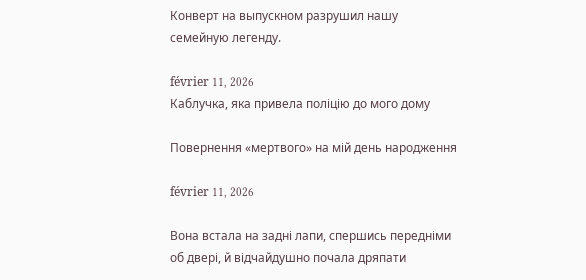Конверт на выпускном разрушил нашу семейную легенду.

février 11, 2026
Каблучка, яка привела поліцію до мого дому

Повернення «мертвого» на мій день народження

février 11, 2026

Вона встала на задні лапи, спершись передніми об двері, й відчайдушно почала дряпати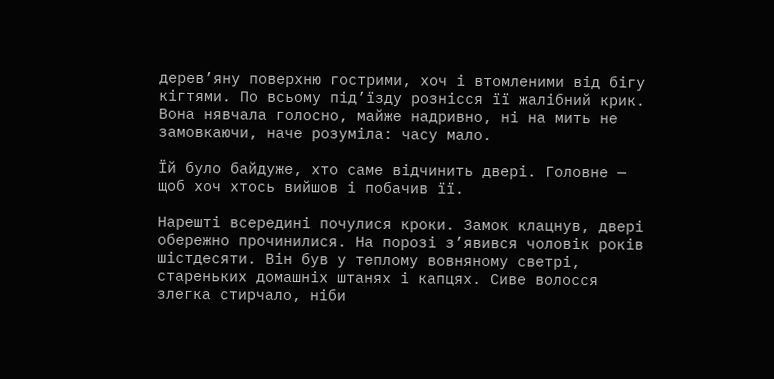дерев’яну поверхню гострими, хоч і втомленими від бігу кігтями. По всьому під’їзду рознісся її жалібний крик. Вона нявчала голосно, майже надривно, ні на мить не замовкаючи, наче розуміла: часу мало.

Їй було байдуже, хто саме відчинить двері. Головне — щоб хоч хтось вийшов і побачив її.

Нарешті всередині почулися кроки. Замок клацнув, двері обережно прочинилися. На порозі з’явився чоловік років шістдесяти. Він був у теплому вовняному светрі, стареньких домашніх штанях і капцях. Сиве волосся злегка стирчало, ніби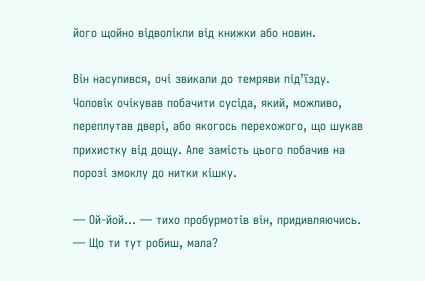його щойно відволікли від книжки або новин.

Він насупився, очі звикали до темряви під’їзду. Чоловік очікував побачити сусіда, який, можливо, переплутав двері, або якогось перехожого, що шукав прихистку від дощу. Але замість цього побачив на порозі змоклу до нитки кішку.

— Ой-йой… — тихо пробурмотів він, придивляючись. — Що ти тут робиш, мала?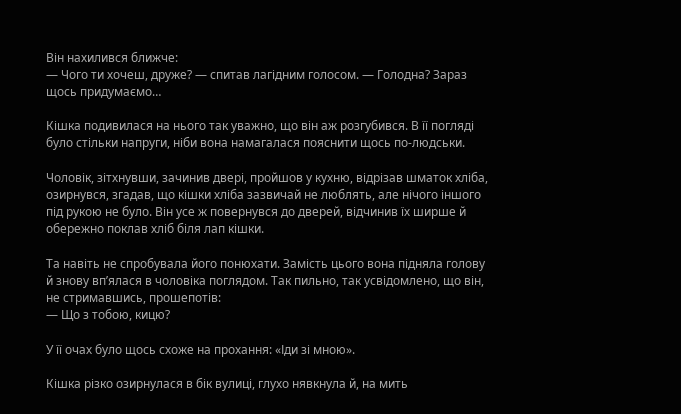Він нахилився ближче:
— Чого ти хочеш, друже? — спитав лагідним голосом. — Голодна? Зараз щось придумаємо…

Кішка подивилася на нього так уважно, що він аж розгубився. В її погляді було стільки напруги, ніби вона намагалася пояснити щось по-людськи.

Чоловік, зітхнувши, зачинив двері, пройшов у кухню, відрізав шматок хліба, озирнувся, згадав, що кішки хліба зазвичай не люблять, але нічого іншого під рукою не було. Він усе ж повернувся до дверей, відчинив їх ширше й обережно поклав хліб біля лап кішки.

Та навіть не спробувала його понюхати. Замість цього вона підняла голову й знову вп’ялася в чоловіка поглядом. Так пильно, так усвідомлено, що він, не стримавшись, прошепотів:
— Що з тобою, кицю?

У її очах було щось схоже на прохання: «Іди зі мною».

Кішка різко озирнулася в бік вулиці, глухо нявкнула й, на мить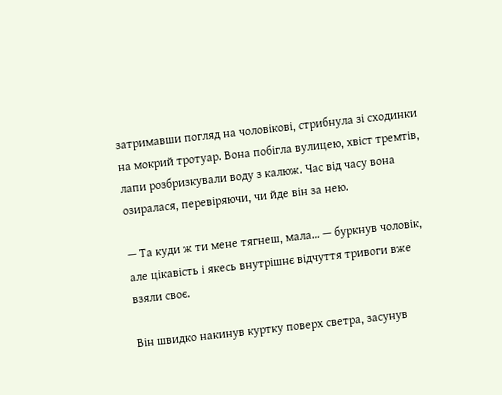затримавши погляд на чоловікові, стрибнула зі сходинки на мокрий тротуар. Вона побігла вулицею, хвіст тремтів, лапи розбризкували воду з калюж. Час від часу вона озиралася, перевіряючи, чи йде він за нею.

— Та куди ж ти мене тягнеш, мала… — буркнув чоловік, але цікавість і якесь внутрішнє відчуття тривоги вже взяли своє.

Він швидко накинув куртку поверх светра, засунув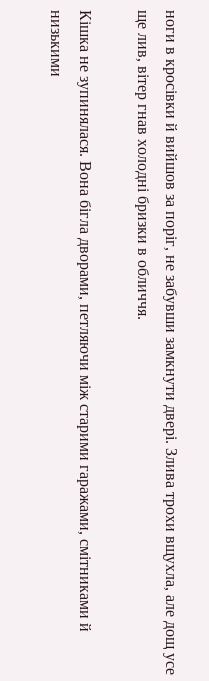ноги в кросівки й вийшов за поріг, не забувши замкнути двері. Злива трохи вщухла, але дощ усе ще лив, вітер гнав холодні бризки в обличчя.

Кішка не зупинялася. Вона бігла дворами, петляючи між старими гаражами, смітниками й низькими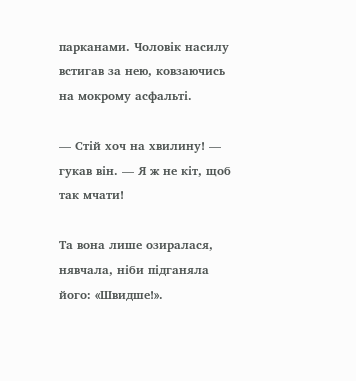парканами. Чоловік насилу встигав за нею, ковзаючись на мокрому асфальті.

— Стій хоч на хвилину! — гукав він. — Я ж не кіт, щоб так мчати!

Та вона лише озиралася, нявчала, ніби підганяла його: «Швидше!».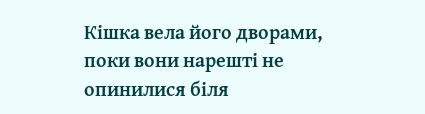Кішка вела його дворами, поки вони нарешті не опинилися біля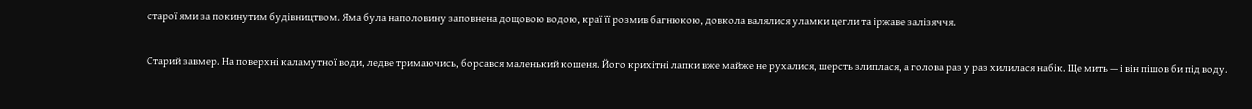старої ями за покинутим будівництвом. Яма була наполовину заповнена дощовою водою, краї її розмив багнюкою, довкола валялися уламки цегли та іржаве залізяччя.

Старий завмер. На поверхні каламутної води, ледве тримаючись, борсався маленький кошеня. Його крихітні лапки вже майже не рухалися, шерсть злиплася, а голова раз у раз хилилася набік. Ще мить — і він пішов би під воду.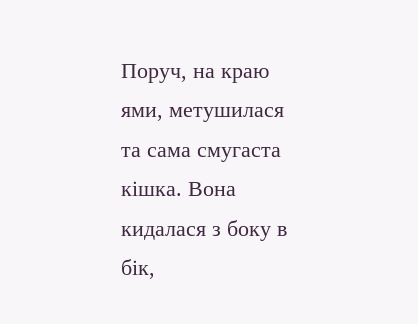Поруч, на краю ями, метушилася та сама смугаста кішка. Вона кидалася з боку в бік,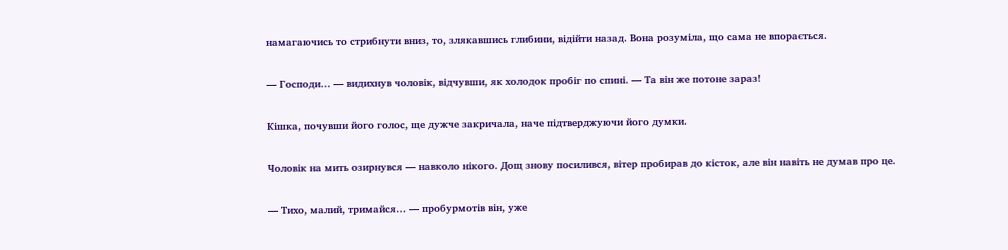намагаючись то стрибнути вниз, то, злякавшись глибини, відійти назад. Вона розуміла, що сама не впорається.

— Господи… — видихнув чоловік, відчувши, як холодок пробіг по спині. — Та він же потоне зараз!

Кішка, почувши його голос, ще дужче закричала, наче підтверджуючи його думки.

Чоловік на мить озирнувся — навколо нікого. Дощ знову посилився, вітер пробирав до кісток, але він навіть не думав про це.

— Тихо, малий, тримайся… — пробурмотів він, уже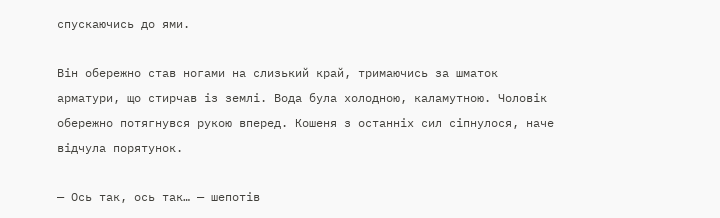спускаючись до ями.

Він обережно став ногами на слизький край, тримаючись за шматок арматури, що стирчав із землі. Вода була холодною, каламутною. Чоловік обережно потягнувся рукою вперед. Кошеня з останніх сил сіпнулося, наче відчула порятунок.

— Ось так, ось так… — шепотів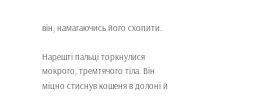він, намагаючись його схопити.

Нарешті пальці торкнулися мокрого, тремтячого тіла. Він міцно стиснув кошеня в долоні й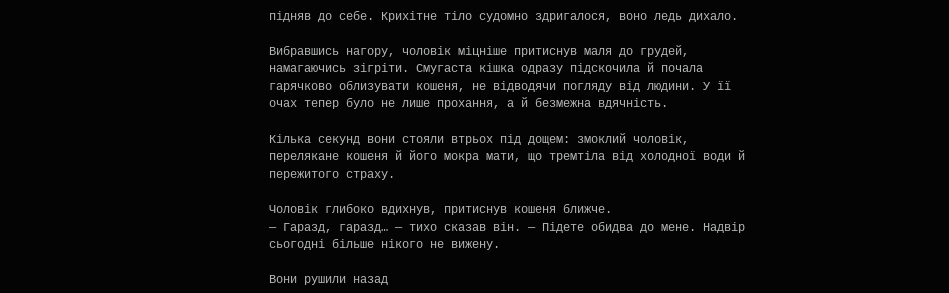підняв до себе. Крихітне тіло судомно здригалося, воно ледь дихало.

Вибравшись нагору, чоловік міцніше притиснув маля до грудей, намагаючись зігріти. Смугаста кішка одразу підскочила й почала гарячково облизувати кошеня, не відводячи погляду від людини. У її очах тепер було не лише прохання, а й безмежна вдячність.

Кілька секунд вони стояли втрьох під дощем: змоклий чоловік, перелякане кошеня й його мокра мати, що тремтіла від холодної води й пережитого страху.

Чоловік глибоко вдихнув, притиснув кошеня ближче.
— Гаразд, гаразд… — тихо сказав він. — Підете обидва до мене. Надвір сьогодні більше нікого не вижену.

Вони рушили назад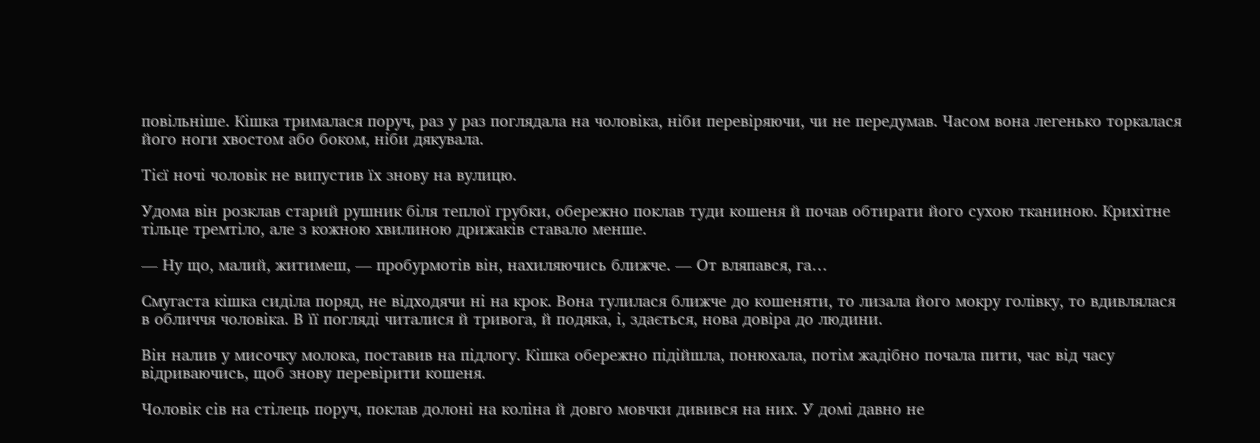повільніше. Кішка трималася поруч, раз у раз поглядала на чоловіка, ніби перевіряючи, чи не передумав. Часом вона легенько торкалася його ноги хвостом або боком, ніби дякувала.

Тієї ночі чоловік не випустив їх знову на вулицю.

Удома він розклав старий рушник біля теплої грубки, обережно поклав туди кошеня й почав обтирати його сухою тканиною. Крихітне тільце тремтіло, але з кожною хвилиною дрижаків ставало менше.

— Ну що, малий, житимеш, — пробурмотів він, нахиляючись ближче. — От вляпався, га…

Смугаста кішка сиділа поряд, не відходячи ні на крок. Вона тулилася ближче до кошеняти, то лизала його мокру голівку, то вдивлялася в обличчя чоловіка. В її погляді читалися й тривога, й подяка, і, здається, нова довіра до людини.

Він налив у мисочку молока, поставив на підлогу. Кішка обережно підійшла, понюхала, потім жадібно почала пити, час від часу відриваючись, щоб знову перевірити кошеня.

Чоловік сів на стілець поруч, поклав долоні на коліна й довго мовчки дивився на них. У домі давно не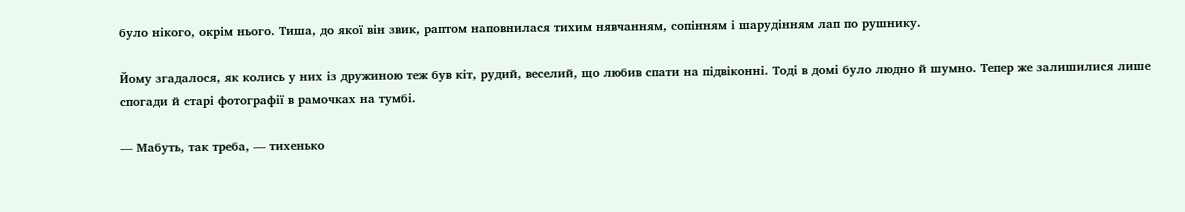було нікого, окрім нього. Тиша, до якої він звик, раптом наповнилася тихим нявчанням, сопінням і шарудінням лап по рушнику.

Йому згадалося, як колись у них із дружиною теж був кіт, рудий, веселий, що любив спати на підвіконні. Тоді в домі було людно й шумно. Тепер же залишилися лише спогади й старі фотографії в рамочках на тумбі.

— Мабуть, так треба, — тихенько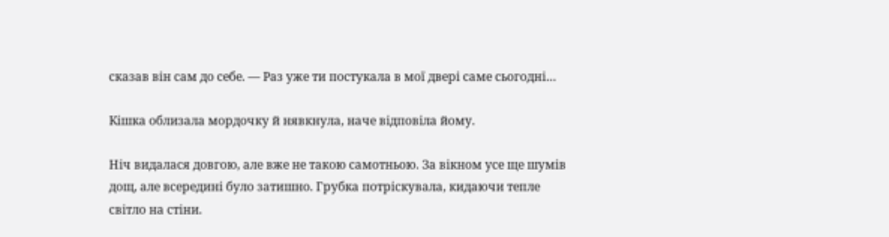сказав він сам до себе. — Раз уже ти постукала в мої двері саме сьогодні…

Кішка облизала мордочку й нявкнула, наче відповіла йому.

Ніч видалася довгою, але вже не такою самотньою. За вікном усе ще шумів дощ, але всередині було затишно. Грубка потріскувала, кидаючи тепле світло на стіни.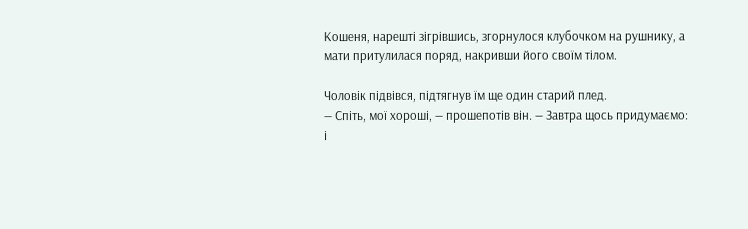Кошеня, нарешті зігрівшись, згорнулося клубочком на рушнику, а мати притулилася поряд, накривши його своїм тілом.

Чоловік підвівся, підтягнув їм ще один старий плед.
— Спіть, мої хороші, — прошепотів він. — Завтра щось придумаємо: і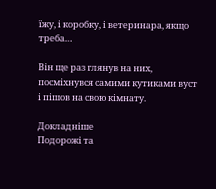їжу, і коробку, і ветеринара, якщо треба…

Він ще раз глянув на них, посміхнувся самими кутиками вуст і пішов на свою кімнату.

Докладніше
Подорожі та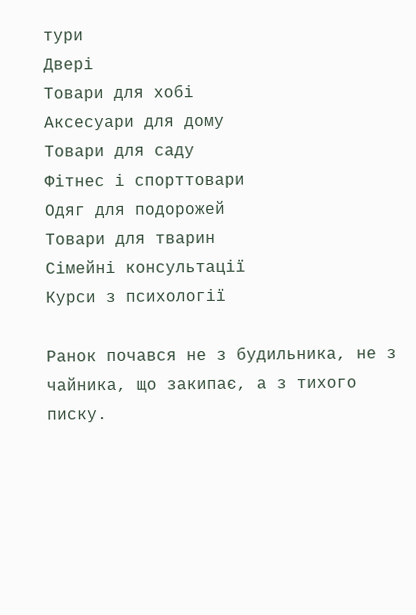тури
Двері
Товари для хобі
Аксесуари для дому
Товари для саду
Фітнес і спорттовари
Одяг для подорожей
Товари для тварин
Сімейні консультації
Курси з психології

Ранок почався не з будильника, не з чайника, що закипає, а з тихого писку.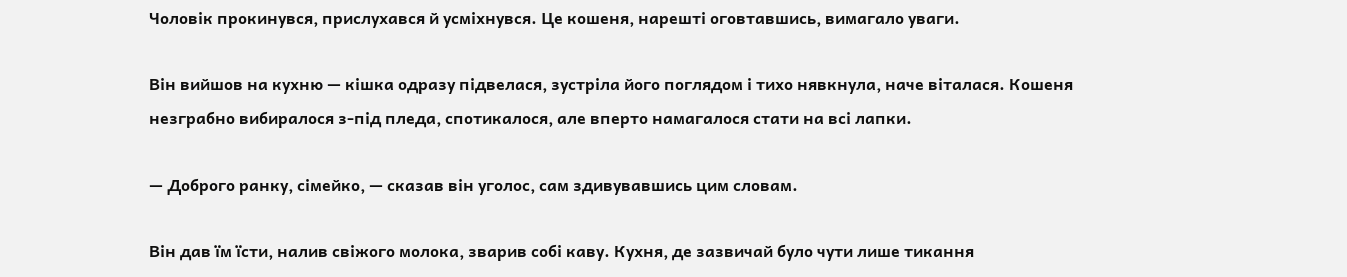Чоловік прокинувся, прислухався й усміхнувся. Це кошеня, нарешті оговтавшись, вимагало уваги.

Він вийшов на кухню — кішка одразу підвелася, зустріла його поглядом і тихо нявкнула, наче віталася. Кошеня незграбно вибиралося з-під пледа, спотикалося, але вперто намагалося стати на всі лапки.

— Доброго ранку, сімейко, — сказав він уголос, сам здивувавшись цим словам.

Він дав їм їсти, налив свіжого молока, зварив собі каву. Кухня, де зазвичай було чути лише тикання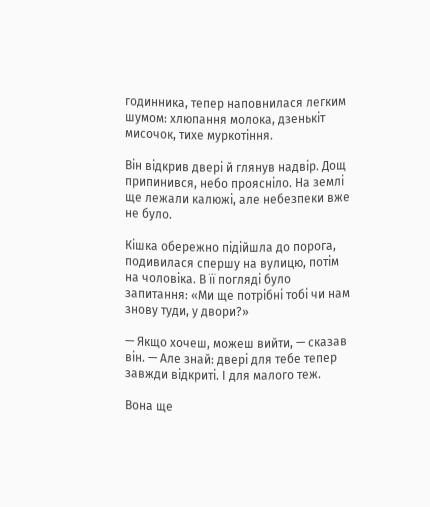годинника, тепер наповнилася легким шумом: хлюпання молока, дзенькіт мисочок, тихе муркотіння.

Він відкрив двері й глянув надвір. Дощ припинився, небо проясніло. На землі ще лежали калюжі, але небезпеки вже не було.

Кішка обережно підійшла до порога, подивилася спершу на вулицю, потім на чоловіка. В її погляді було запитання: «Ми ще потрібні тобі чи нам знову туди, у двори?»

— Якщо хочеш, можеш вийти, — сказав він. — Але знай: двері для тебе тепер завжди відкриті. І для малого теж.

Вона ще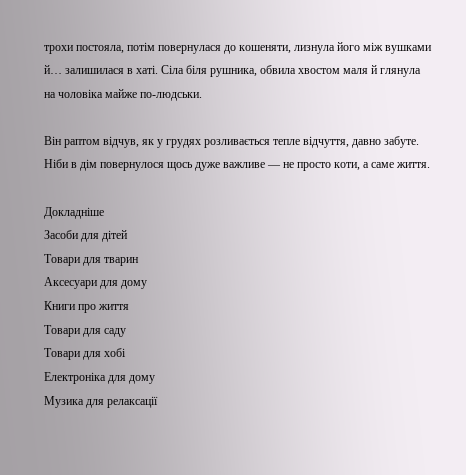трохи постояла, потім повернулася до кошеняти, лизнула його між вушками й… залишилася в хаті. Сіла біля рушника, обвила хвостом маля й глянула на чоловіка майже по-людськи.

Він раптом відчув, як у грудях розливається тепле відчуття, давно забуте. Ніби в дім повернулося щось дуже важливе — не просто коти, а саме життя.

Докладніше
Засоби для дітей
Товари для тварин
Аксесуари для дому
Книги про життя
Товари для саду
Товари для хобі
Електроніка для дому
Музика для релаксації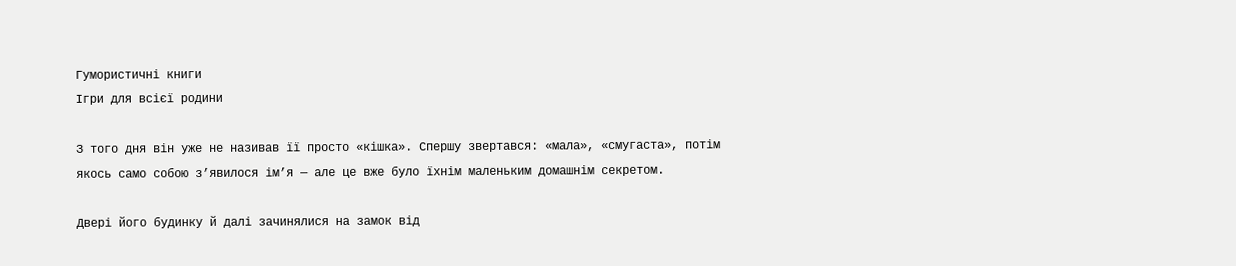Гумористичні книги
Ігри для всієї родини

З того дня він уже не називав її просто «кішка». Спершу звертався: «мала», «смугаста», потім якось само собою з’явилося ім’я — але це вже було їхнім маленьким домашнім секретом.

Двері його будинку й далі зачинялися на замок від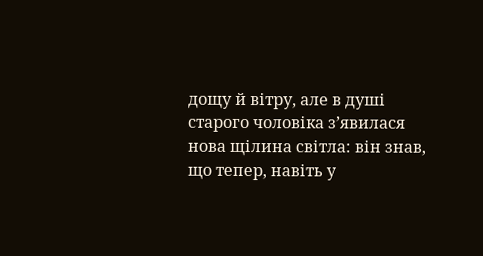дощу й вітру, але в душі старого чоловіка з’явилася нова щілина світла: він знав, що тепер, навіть у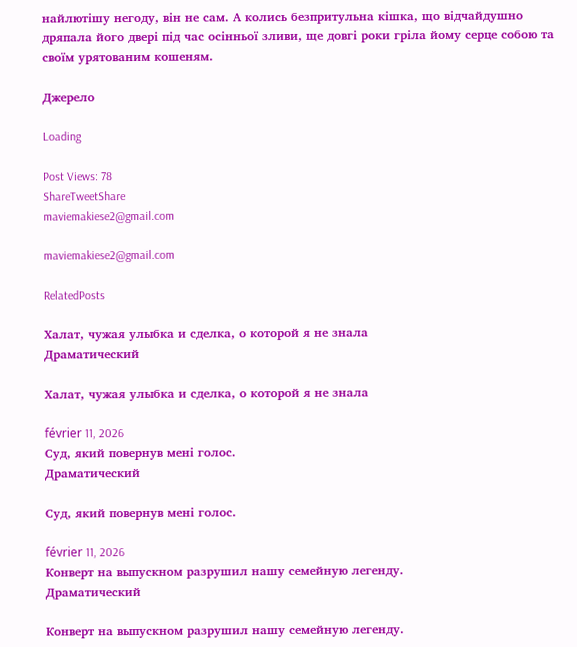найлютішу негоду, він не сам. А колись безпритульна кішка, що відчайдушно дряпала його двері під час осінньої зливи, ще довгі роки гріла йому серце собою та своїм урятованим кошеням.

Джерело

Loading

Post Views: 78
ShareTweetShare
maviemakiese2@gmail.com

maviemakiese2@gmail.com

RelatedPosts

Халат, чужая улыбка и сделка, о которой я не знала
Драматический

Халат, чужая улыбка и сделка, о которой я не знала

février 11, 2026
Суд, який повернув мені голос.
Драматический

Суд, який повернув мені голос.

février 11, 2026
Конверт на выпускном разрушил нашу семейную легенду.
Драматический

Конверт на выпускном разрушил нашу семейную легенду.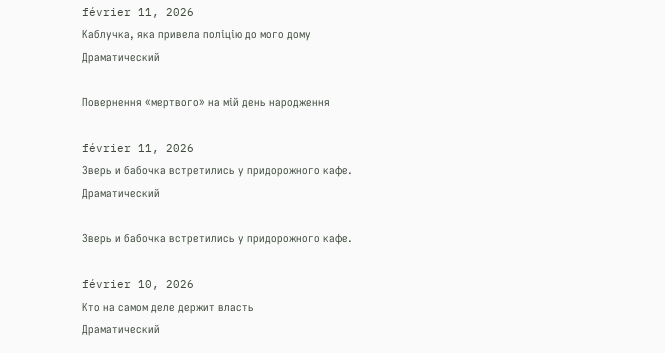février 11, 2026
Каблучка, яка привела поліцію до мого дому
Драматический

Повернення «мертвого» на мій день народження

février 11, 2026
Зверь и бабочка встретились у придорожного кафе.
Драматический

Зверь и бабочка встретились у придорожного кафе.

février 10, 2026
Кто на самом деле держит власть
Драматический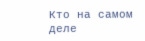Кто на самом деле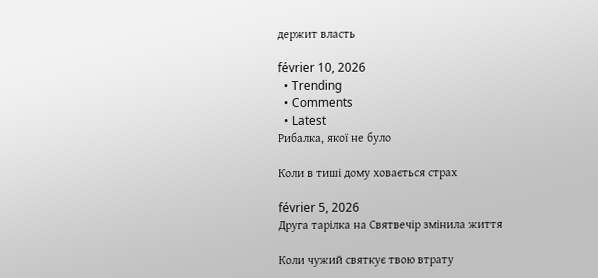держит власть

février 10, 2026
  • Trending
  • Comments
  • Latest
Рибалка, якої не було

Коли в тиші дому ховається страх

février 5, 2026
Друга тарілка на Святвечір змінила життя

Коли чужий святкує твою втрату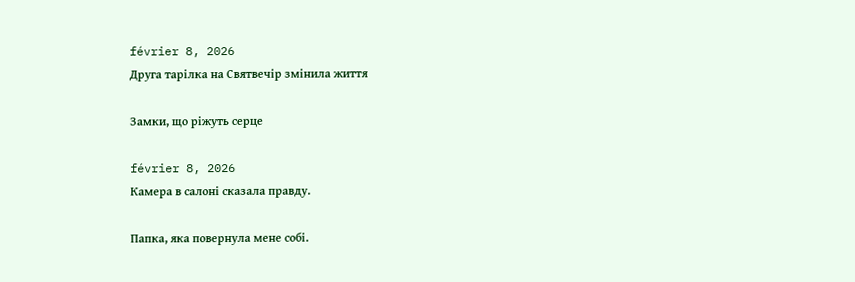février 8, 2026
Друга тарілка на Святвечір змінила життя

Замки, що ріжуть серце

février 8, 2026
Камера в салоні сказала правду.

Папка, яка повернула мене собі.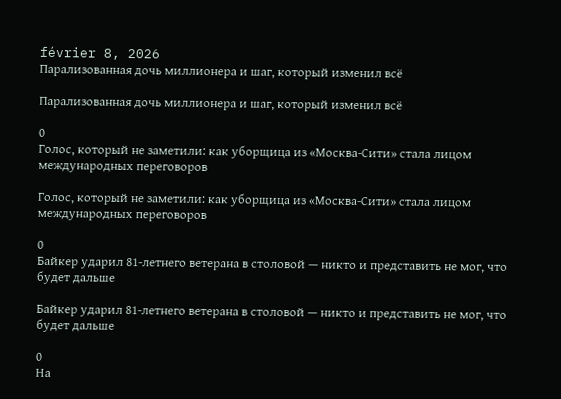février 8, 2026
Парализованная дочь миллионера и шаг, который изменил всё

Парализованная дочь миллионера и шаг, который изменил всё

0
Голос, который не заметили: как уборщица из «Москва-Сити» стала лицом международных переговоров

Голос, который не заметили: как уборщица из «Москва-Сити» стала лицом международных переговоров

0
Байкер ударил 81-летнего ветерана в столовой — никто и представить не мог, что будет дальше

Байкер ударил 81-летнего ветерана в столовой — никто и представить не мог, что будет дальше

0
На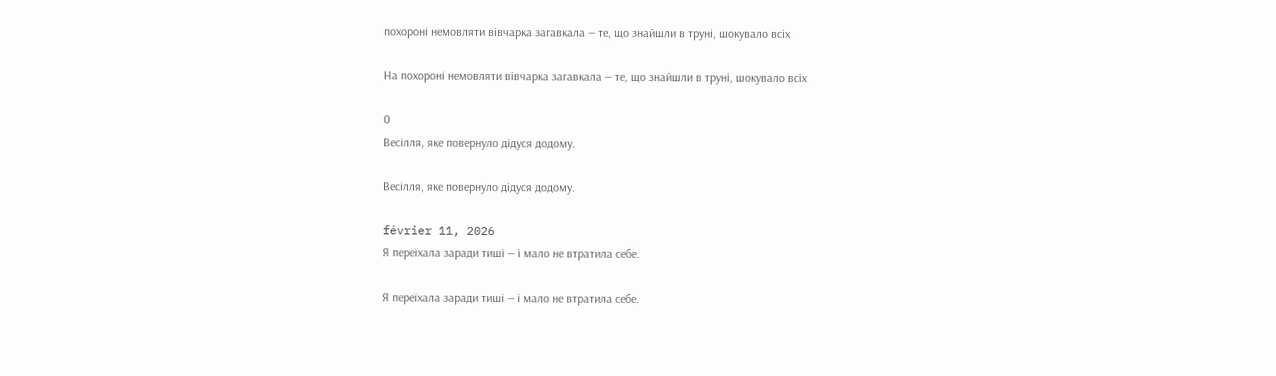похороні немовляти вівчарка загавкала — те, що знайшли в труні, шокувало всіх

На похороні немовляти вівчарка загавкала — те, що знайшли в труні, шокувало всіх

0
Весілля, яке повернуло дідуся додому.

Весілля, яке повернуло дідуся додому.

février 11, 2026
Я переїхала заради тиші — і мало не втратила себе.

Я переїхала заради тиші — і мало не втратила себе.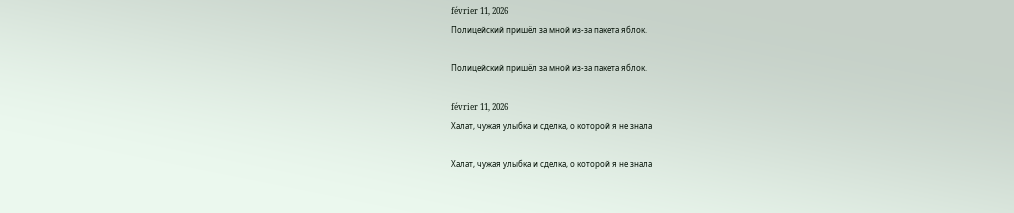février 11, 2026
Полицейский пришёл за мной из-за пакета яблок.

Полицейский пришёл за мной из-за пакета яблок.

février 11, 2026
Халат, чужая улыбка и сделка, о которой я не знала

Халат, чужая улыбка и сделка, о которой я не знала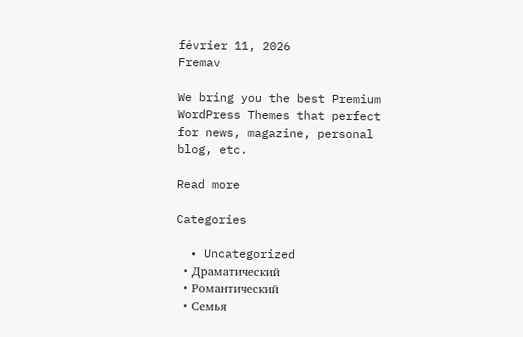février 11, 2026
Fremav

We bring you the best Premium WordPress Themes that perfect for news, magazine, personal blog, etc.

Read more

Categories

  • Uncategorized
  • Драматический
  • Романтический
  • Семья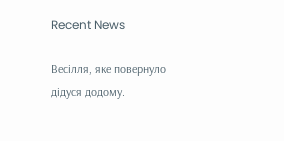Recent News

Весілля, яке повернуло дідуся додому.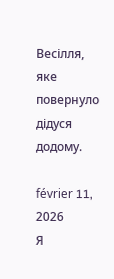Весілля, яке повернуло дідуся додому.

février 11, 2026
Я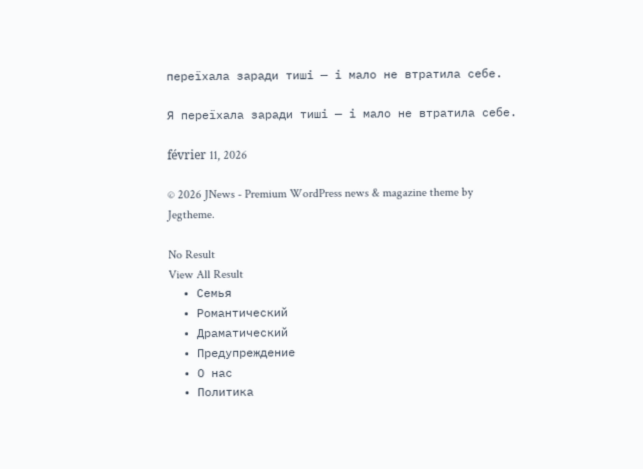переїхала заради тиші — і мало не втратила себе.

Я переїхала заради тиші — і мало не втратила себе.

février 11, 2026

© 2026 JNews - Premium WordPress news & magazine theme by Jegtheme.

No Result
View All Result
  • Семья
  • Романтический
  • Драматический
  • Предупреждение
  • О нас
  • Политика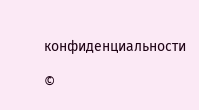конфиденциальности

©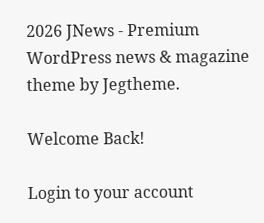2026 JNews - Premium WordPress news & magazine theme by Jegtheme.

Welcome Back!

Login to your account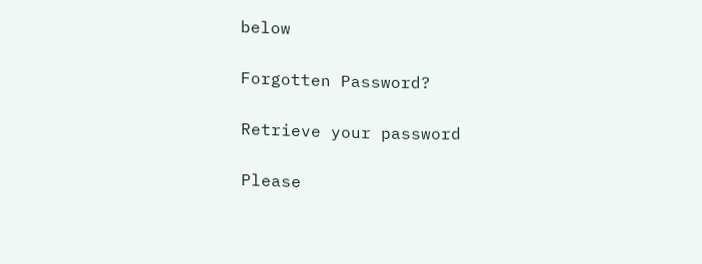below

Forgotten Password?

Retrieve your password

Please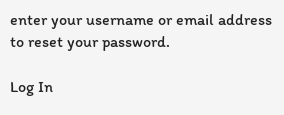enter your username or email address to reset your password.

Log In